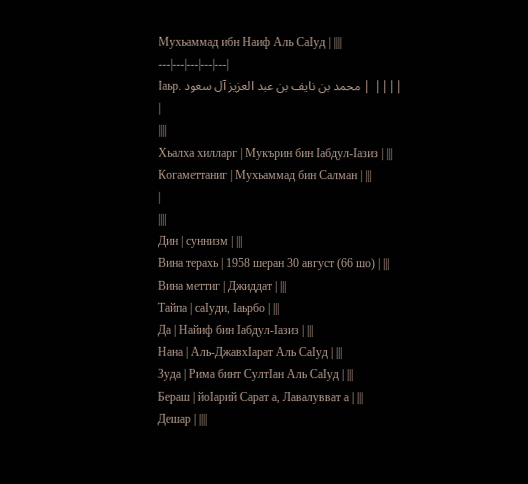Мухьаммад ибн Наиф Аль СаӀуд | ||||
---|---|---|---|---|
Ӏаьр. محمد بن نايف بن عبد العزيز آل سعود | ||||
|
||||
Хьалха хилларг | Мукърин бин Ӏабдул-Ӏазиз | |||
Когаметтаниг | Мухьаммад бин Салман | |||
|
||||
Дин | суннизм | |||
Вина терахь | 1958 шеран 30 август (66 шо) | |||
Вина меттиг | Джиддат | |||
Тайпа | саӀуди, Ӏаьрбо | |||
Да | Найиф бин Ӏабдул-Ӏазиз | |||
Нана | Аль-ДжавхӀарат Аль СаӀуд | |||
Зуда | Рима бинт СултӀан Аль СаӀуд | |||
Бераш | йоӀарий Сарат а, Лавалувват а | |||
Дешар | ||||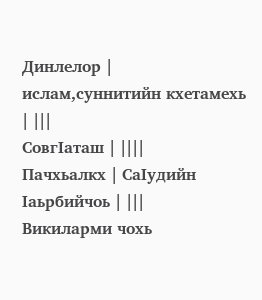Динлелор | ислам,суннитийн кхетамехь | |||
СовгӀаташ | ||||
Пачхьалкх | СаӀудийн Ӏаьрбийчоь | |||
Викиларми чохь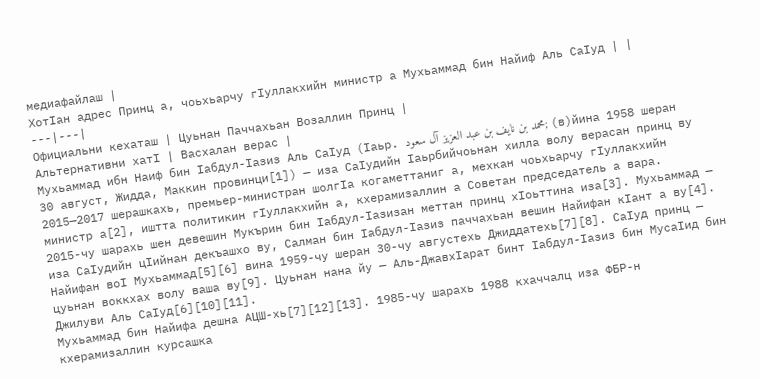медиафайлаш |
ХотӀан адрес Принц а, чоьхьарчу гӀуллакхийн министр а Мухьаммад бин Найиф Аль СаӀуд | |
---|---|
Официальни кехаташ | Цуьнан Паччахьан Возаллин Принц |
Альтернативни хатӀ | Васхалан верас |
Мухьаммад ибн Наиф бин Ӏабдул-Ӏазиз Аль СаӀуд (Ӏаьр. محمد بن نايف بن عبد العزيز آل سعود; (в)йина 1958 шеран 30 август, Жидда, Маккин провинци[1]) — иза СаӀудийн Ӏаьрбийчоьнан хилла волу верасан принц ву 2015—2017 шерашкахь, премьер-министран шолгӀа когаметтаниг а, мехкан чоьхьарчу гӀуллакхийн министр а[2], иштта политикин гӀуллакхийн а, кхерамизаллин а Советан председатель а вара.
2015-чу шарахь шен девешин Мукърин бин Ӏабдул-Ӏазизан меттан принц хӀоьттина иза[3]. Мухьаммад — иза СаӀудийн цӀийнан декъашхо ву, Салман бин Ӏабдул-Ӏазиз паччахьан вешин Найифан кӀант а ву[4].
Найифан воӀ Мухьаммад[5][6] вина 1959-чу шеран 30-чу августехь Джиддатехь[7][8]. СаӀуд принц — цуьнан воккхах волу ваша ву[9]. Цуьнан нана йу — Аль-ДжавхӀарат бинт Ӏабдул-Ӏазиз бин МусаӀид бин Джилуви Аль СаӀуд[6][10][11].
Мухьаммад бин Найифа дешна АЦШ-хь[7][12][13]. 1985-чу шарахь 1988 кхаччалц иза ФБР-н кхерамизаллин курсашка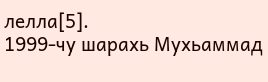лелла[5].
1999-чу шарахь Мухьаммад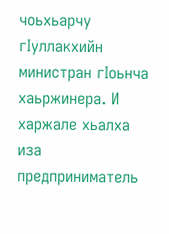чоьхьарчу гӀуллакхийн министран гӀоьнча хаьржинера. И харжале хьалха иза предприниматель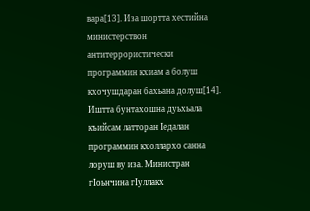вара[13]. Иза шортта хестийна министерствон антитеррористически программин кхиам а болуш кхочушдаран бахьана долуш[14]. Иштта бунтахошна дуьхьала къийсам латторан Ӏедалан программин кхоллархо санна лоруш ву иза. Министран гӀоьнчина гӀуллакх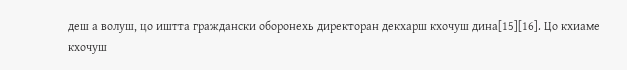деш а волуш, цо иштта граждански оборонехь директоран декхарш кхочуш дина[15][16]. Цо кхиаме кхочуш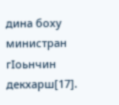дина боху министран гӀоьнчин декхарш[17].